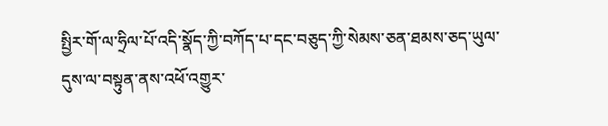སྤྱིར་གོ་ལ་ཧྲིལ་པོ་འདི་སྣོད་ཀྱི་བཀོད་པ་དང་བཅུད་ཀྱི་སེམས་ཅན་ཐམས་ཅད་ཡུལ་དུས་ལ་བསྟུན་ནས་འཕོ་འགྱུར་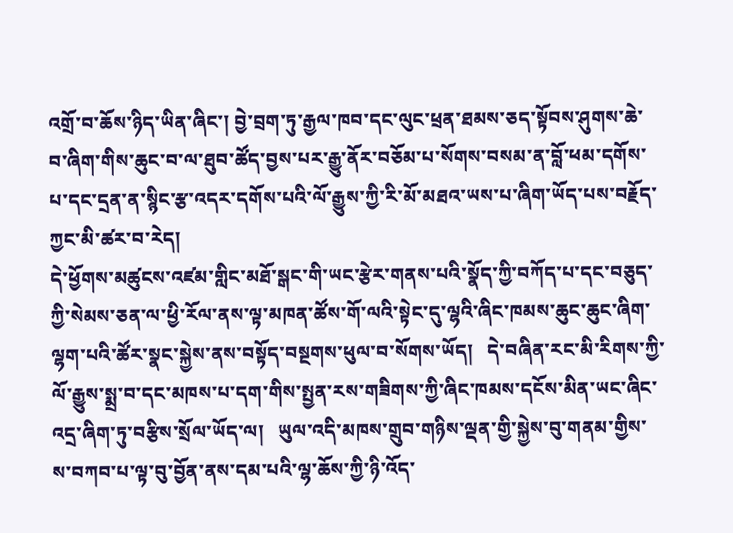འགྲོ་བ་ཆོས་ཉིད་ཡིན་ཞིང་། བྱེ་བྲག་ཏུ་རྒྱལ་ཁབ་དང་ལུང་ཕྲན་ཐམས་ཅད་སྟོབས་ཤུགས་ཆེ་བ་ཞིག་གིས་ཆུང་བ་ལ་ཐུབ་ཚོད་བྱས་པར་རྒྱུ་ནོར་བཅོམ་པ་སོགས་བསམ་ན་བློ་ཕམ་དགོས་པ་དང་དྲན་ན་སྙིང་རྩ་འདར་དགོས་པའི་ལོ་རྒྱུས་ཀྱི་རི་མོ་མཐའ་ཡས་པ་ཞིག་ཡོད་པས་བརྗོད་ཀྱང་མི་ཚར་བ་རེད།
དེ་ཕྱོགས་མཚུངས་འཛམ་གླིང་མཐོ་སྒང་གི་ཡང་རྩེར་གནས་པའི་སྣོད་ཀྱི་བཀོད་པ་དང་བཅུད་ཀྱི་སེམས་ཅན་ལ་ཕྱི་རོལ་ནས་ལྟ་མཁན་ཚོས་གོ་ལའི་སྟེང་དུ་ལྷའི་ཞིང་ཁམས་ཆུང་ཆུང་ཞིག་ལྷག་པའི་ཚོར་སྣང་སྐྱེས་ནས་བསྟོད་བསྔགས་ཕུལ་བ་སོགས་ཡོད།   དེ་བཞིན་རང་མི་རིགས་ཀྱི་ལོ་རྒྱུས་སྨྲ་བ་དང་མཁས་པ་དག་གིས་སྤྱན་རས་གཟིགས་ཀྱི་ཞིང་ཁམས་དངོས་མིན་ཡང་ཞིང་འདྲ་ཞིག་ཏུ་བརྩིས་སྲོལ་ཡོད་ལ།   ཡུལ་འདི་མཁས་གྲུབ་གཉིས་ལྡན་གྱི་སྐྱེས་བུ་གནམ་གྱིས་ས་བཀབ་པ་ལྟ་བུ་བྱོན་ནས་དམ་པའི་ལྷ་ཆོས་ཀྱི་ཉི་འོད་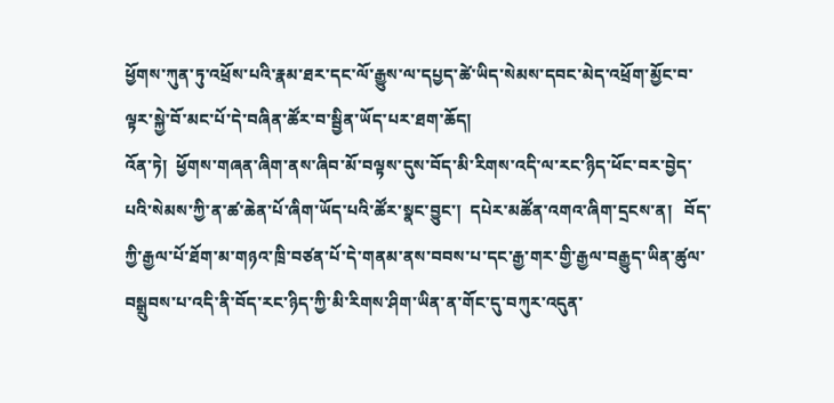ཕྱོགས་ཀུན་ཏུ་འཕྲོས་པའི་རྣམ་ཐར་དང་ལོ་རྒྱུས་ལ་དཔྱད་ཚེ་ཡིད་སེམས་དབང་མེད་འཕྲོག་མྱོང་བ་ལྟར་སྐྱེ་བོ་མང་པོ་དེ་བཞིན་ཚོར་བ་སྦྱིན་ཡོད་པར་ཐག་ཆོད།
འོན་ཏེ།  ཕྱོགས་གཞན་ཞིག་ནས་ཞིབ་མོ་བལྟས་དུས་བོད་མི་རིགས་འདི་ལ་རང་ཉིད་ཕོང་བར་བྱེད་པའི་སེམས་ཀྱི་ན་ཚ་ཆེན་པོ་ཞིག་ཡོད་པའི་ཚོར་སྣང་བྱུང་།  དཔེར་མཚོན་འགའ་ཞིག་དྲངས་ན།   བོད་ཀྱི་རྒྱལ་པོ་ཐོག་མ་གཉའ་ཁྲི་བཙན་པོ་དེ་གནམ་ནས་བབས་པ་དང་རྒྱ་གར་གྱི་རྒྱལ་བརྒྱུད་ཡིན་ཚུལ་བསྒྲུབས་པ་འདི་ནི་བོད་རང་ཉིད་ཀྱི་མི་རིགས་ཤིག་ཡིན་ན་གོང་དུ་བཀུར་འདུན་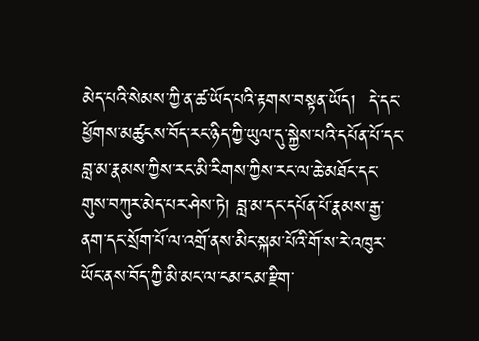མེད་པའི་སེམས་ཀྱི་ན་ཚ་ཡོད་པའི་རྟགས་བསྟན་ཡོད།  དེ་དང་ཕྱོགས་མཚུངས་བོད་རང་ཉིད་ཀྱི་ཡུལ་དུ་སྐྱེས་པའི་དཔོན་པོ་དང་བླ་མ་རྣམས་ཀྱིས་རང་མི་རིགས་ཀྱིས་རང་ལ་ཆེ་མཐོང་དང་གུས་བཀུར་མེད་པར་ཤེས་ཏེ། བླ་མ་དང་དཔོན་པོ་རྣམས་རྒྱ་ནག་དང་སྲོག་པོ་ལ་འགྲོ་ནས་མིང་སྐམ་པོའི་གོ་ས་རེ་འཁུར་ཡོང་ནས་བོད་ཀྱི་མི་མང་ལ་ངམ་ངམ་རྫིག་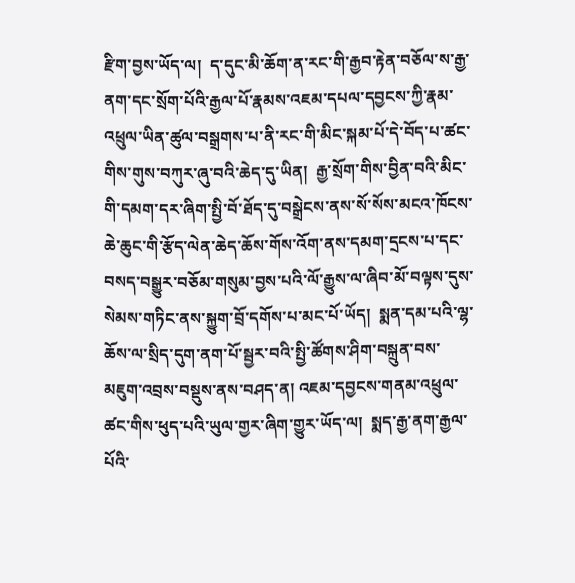རྫིག་བྱས་ཡོད་ལ།  ད་དུང་མི་ཆོག་ན་རང་གི་རྒྱབ་རྟེན་བཅོལ་ས་རྒྱ་ནག་དང་སྲོག་པོའི་རྒྱལ་པོ་རྣམས་འཇམ་དཔལ་དབྱངས་ཀྱི་རྣམ་འཕྲུལ་ཡིན་ཚུལ་བསྒྲགས་པ་ནི་རང་གི་མིང་སྐམ་པོ་དེ་བོད་པ་ཚང་གིས་གུས་བཀུར་ཞུ་བའི་ཆེད་དུ་ཡིན།  རྒྱ་སྲོག་གིས་བྱིན་བའི་མིང་གི་དམག་དར་ཞིག་སྤྱི་བོ་ཐོད་དུ་བསྒྲེངས་ནས་སོ་སོས་མངའ་ཁོངས་ཆེ་ཆུང་གི་རྩོད་ལེན་ཆེད་ཆོས་གོས་འོག་ནས་དམག་དྲངས་པ་དང་བསད་བསྒྱུར་བཅོམ་གསུམ་བྱས་པའི་ལོ་རྒྱུས་ལ་ཞིབ་མོ་བལྟས་དུས་སེམས་གཏིང་ནས་སྐྱུག་བྲོ་དགོས་པ་མང་པོ་ཡོད།  སྨན་དམ་པའི་ལྷ་ཆོས་ལ་སྲིད་དུག་ནག་པོ་སྦྱར་བའི་སྤྱི་ཚོགས་ཤིག་བསྐྲུན་བས་མཇུག་འབྲས་བསྡུས་ནས་བཤད་ན། འཇམ་དབྱངས་གནམ་འཕྲུལ་ཚང་གིས་ཕུད་པའི་ཡུལ་གྱར་ཞིག་གྱུར་ཡོད་ལ།  སྨད་རྒྱ་ནག་རྒྱལ་པོའི་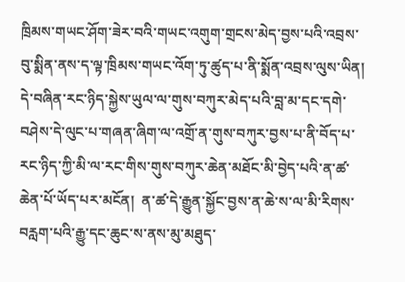ཁྲིམས་གཡང་ཤོག་ཟེར་བའི་གཡང་འགུག་གྲངས་མེད་བྱས་པའི་འབྲས་བུ་སྨིན་ནས་ད་ལྟ་ཁྲིམས་གཡང་འོག་ཏུ་ཚུད་པ་ནི་སྨོན་འབྲས་ལུས་ཡིན།   དེ་བཞིན་རང་ཉིད་སྐྱེས་ཡུལ་ལ་གུས་བཀུར་མེད་པའི་བླ་མ་དང་དགེ་བཤེས་དེ་ལུང་པ་གཞན་ཞིག་ལ་འགྲོ་ན་གུས་བཀུར་བྱས་པ་ནི་བོད་པ་རང་ཉིད་ཀྱི་མི་ལ་རང་གིས་གུས་བཀུར་ཆེན་མཐོང་མི་བྱེད་པའི་ན་ཚ་ཆེན་པོ་ཡོད་པར་མངོན།  ན་ཚ་དེ་རྒྱུན་སྐྱོང་བྱས་ན་ཆེ་ས་ལ་མི་རིགས་བརླག་པའི་རྒྱུ་དང་ཆུང་ས་ནས་མུ་མཐུད་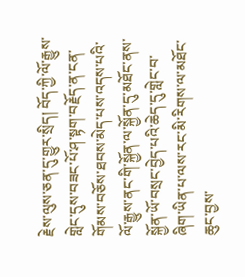རྗེས་ལུས་ཅན་དུ་གྱུར་སྲིད། བོད་ཀྱི་ལོ་རྒྱུས་གླེང་དུས་བཟང་པོ་ཤ་སྟག་བརྗོད་ན་ངན་གོམས་བཅོས་ཐབས་མེད་པས་འདས་པའི་ལོ་རྒྱུས་ནང་གི་སྐྱོན་ལ་སྐྱོན་དུ་མཐོང་ནས་སྐྱོན་ཡོ་བསྲང་བྱེད་པའི་ཆེད་དུ་གླེང་བ་ཞིག་ཡིན་པ་ལས་རང་མི་རིགས་ལ་མཐོང་ཆུང་བྱས་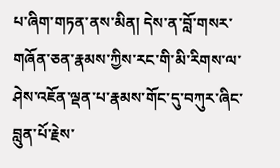པ་ཞིག་གཏན་ནས་མིན། དེས་ན་བློ་གསར་གཞོན་ཅན་རྣམས་ཀྱིས་རང་གི་མི་རིགས་ལ་ཤེས་འཇོན་ལྡན་པ་རྣམས་གོང་དུ་བཀུར་ཞིང་བླུན་པོ་རྗེས་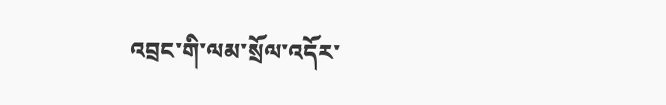འབྲང་གི་ལམ་སྲོལ་འདོར་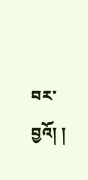བར་བྱའོ། །